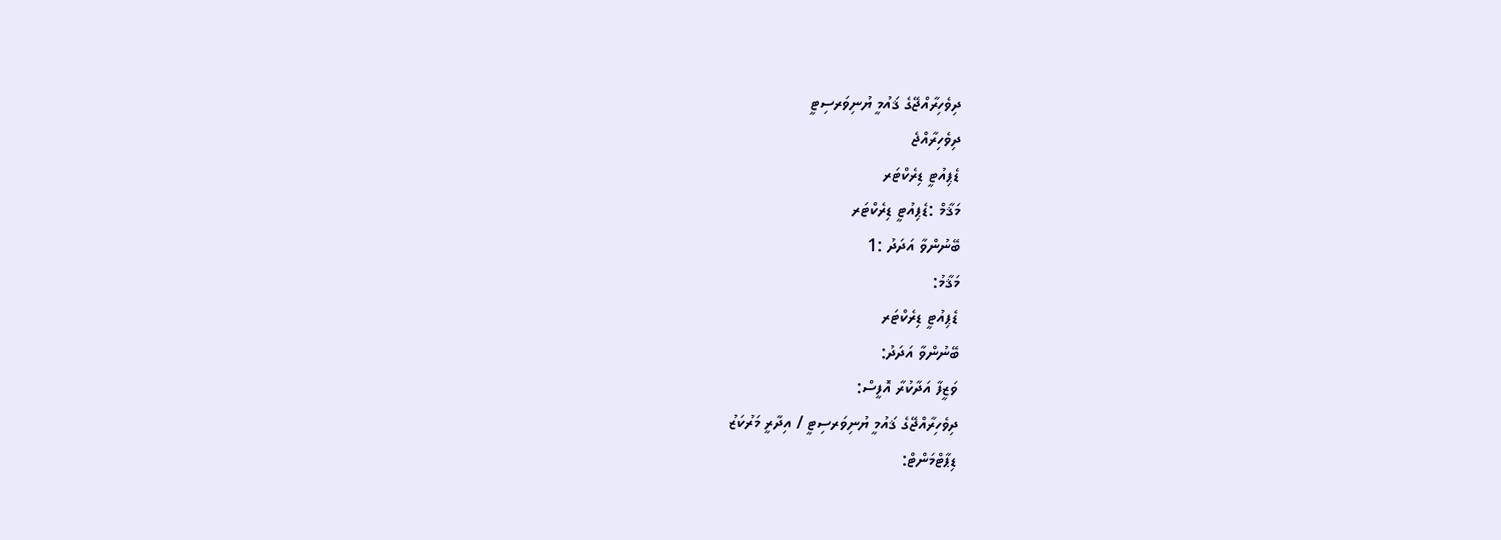ދިވެހިރާއްޖޭގެ ޤައުމީ ޔުނިވަރސިޓީ
ދިވެހިރާއްޖެ
ޑެޕިއުޓީ ޑިރެކްޓަރ
މަޤާމް :ޑެޕިއުޓީ ޑިރެކްޓަރ
ބޭނުންވާ އަދަދު :1
މަޤާމު:
ޑެޕިއުޓީ ޑިރެކްޓަރ
ބޭނުންވާ އަދަދު:
ވަޒީފާ އަދާކުރާ އޮފީސް:
ދިވެހިރާއްޖޭގެ ޤައުމީ ޔުނިވަރސިޓީ / އިދާރީ މަރުކަޒު
ޑިޕާޓްމަންޓް: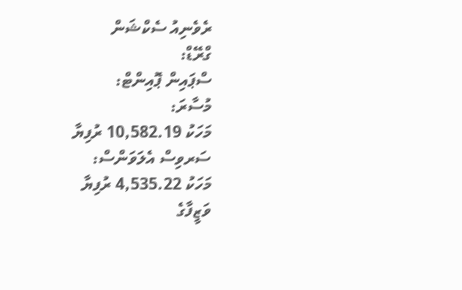ރެވެނިއު ސެކްޝަން
ގްރޭޑް:
ސްޕައިން ޕޮއިންޓް:
މުސާރަ:
މަހަކު 10,582.19 ރުފިޔާ
ސަރވިސް އެލަވަންސް:
މަހަކު 4,535.22 ރުފިޔާ
ވަޒީފާގެ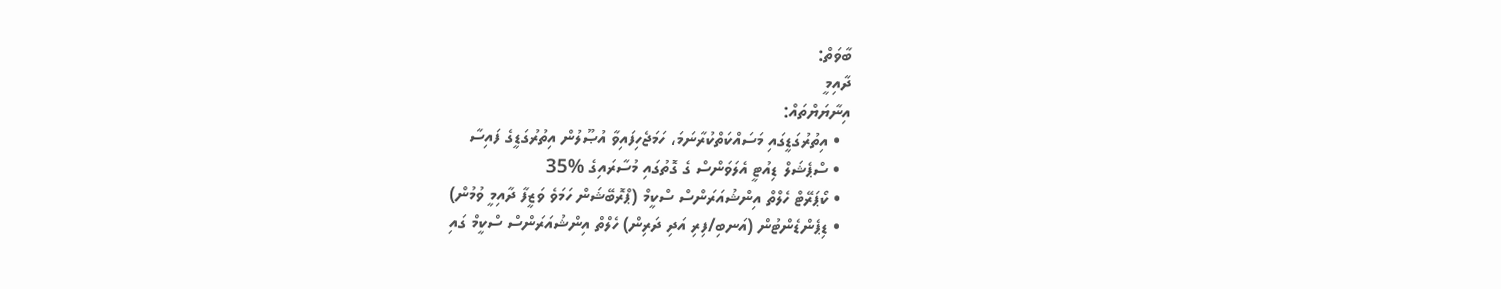ބާވަތް:
ދާއިމީ
އިނާޔަޔްތައް:
  • އިތުރުގަޑީގައި މަސައްކަތްކުރާނަމަ، ހަމަޖެހިފައިވާ އުޞޫލުން އިތުރުގަޑީގެ ފައިސާ
  • ސްޕެޝަލް ޑިއުޓީ އެލަވަންސް ގެ ގޮތުގައި މުސާރައިގެ %35
  • ކޯޕަރޭޓް ހެލްތް އިންޝުއަރަންސް ސްކީމް (ޕްރޮބޭޝަން ހަމަވެ ވަޒީފާ ދާއިމީ ވުމުން)
  • ޑިޕެންޑެންޓުން (އަނބި/ފިރި އަދި ދަރިން) ހެލްތް އިންޝުއަރަންސް ސްކީމް ގައި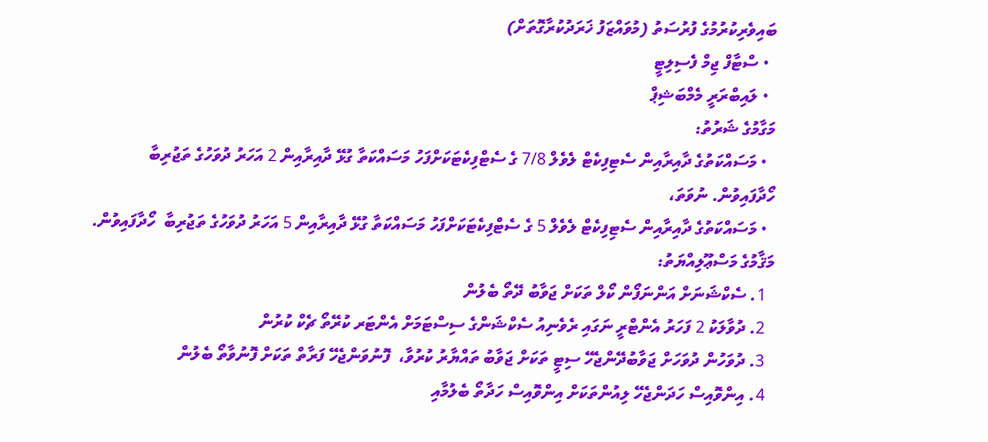ބައިވެރިކުރުމުގެ ފުރުސަތު (މުވައްޒަފު ޚަރަދުކުރާގޮތަށް)
  • ސްޓާފް ޖިމް ފެސިލިޓީ
  • ލައިބްރަރީ މެމްބަޝިޕް
މަގާމުގެ ޝަރުތު:
  • މަސައްކަތުގެ ދާއިރާއިން ސެޓިފިކެޓް ލެވެލް 7/8 ގެ ސެޓްފިކެޓަކަށްފަހު މަސައްކަތާ ގުޅޭ ދާއިރާއިން 2 އަހަރު ދުވަހުގެ ތަޖުރިބާ ހޯދާފައިވުން. ނުވަތަ،
  • މަސައްކަތުގެ ދާއިރާއިން ސެޓިފިކެޓް ލެވެލް 5 ގެ ސެޓްފިކެޓަކަށްފަހު މަސައްކަތާ ގުޅޭ ދާއިރާއިން 5 އަހަރު ދުވަހުގެ ތަޖުރިބާ  ހޯދާފައިވުން.
މަޤާމުގެ މަސްޢޫލިއްޔަތު:
  1. ސެކްޝަނަށް އަންނަފޯން ކޯލް ތަކަށް ޖަވާބު ދޭތޯ ބެލުން
  2. ދުވާލަކު 2 ފަހަރު އެންޓްރީ ނަގައި ރެވެނިއު ސެކްޝަންގެ ސިސްޓަމަށް އެންޓަރ ކުރޭތޯ ޗެކް ކުރުން
  3. ދުވަހުން ދުވަހަށް ޖަވާބުދޭންޖެހޭ ސިޓީ ތަކަށް ޖަވާބު ތައްޔާރު ކުރުވާ،  ފޮނުވަންޖެހޭ ފަރާތް ތަކަށް ފޮނުވާތޯ ބެލުން
  4. އިންވޮއިސް ހަދަންޖެހޭ ލިއުންތަކަށް އިންވޮއިސް ހަދާތޯ ބެލުމާއި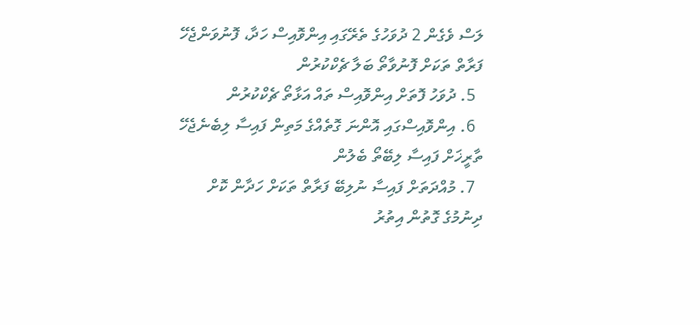ލަސް ވެގެން 2 ދުވަހުގެ ތެރޭގައި އިންވޮއިސް ހަދާ، ފޮނުވަންޖެހޭ ފަރާތް ތަކަށް ފޮނުވާތޯ ބަލާ ޗެކްކުރުން
  5. ދުވަހު ފޮތަށް އިންވޮއިސް ތައް އަޅާތޯ ޗެކްކުރުން
  6. އިންވޮއިސްގައި އޮންނަ ގޮތެއްގެ މަތިން ފައިސާ ލިބެނެޖެހޭ ތާރީޚަށް ފައިސާ ލިބޭތޯ ބެލުން
  7. މުއްދަތަށް ފައިސާ ނުލިބޭ ފަރާތް ތަކަށް ހަދާން ކޮށް ދިނުމުގެ ގޮތުން އިތުރު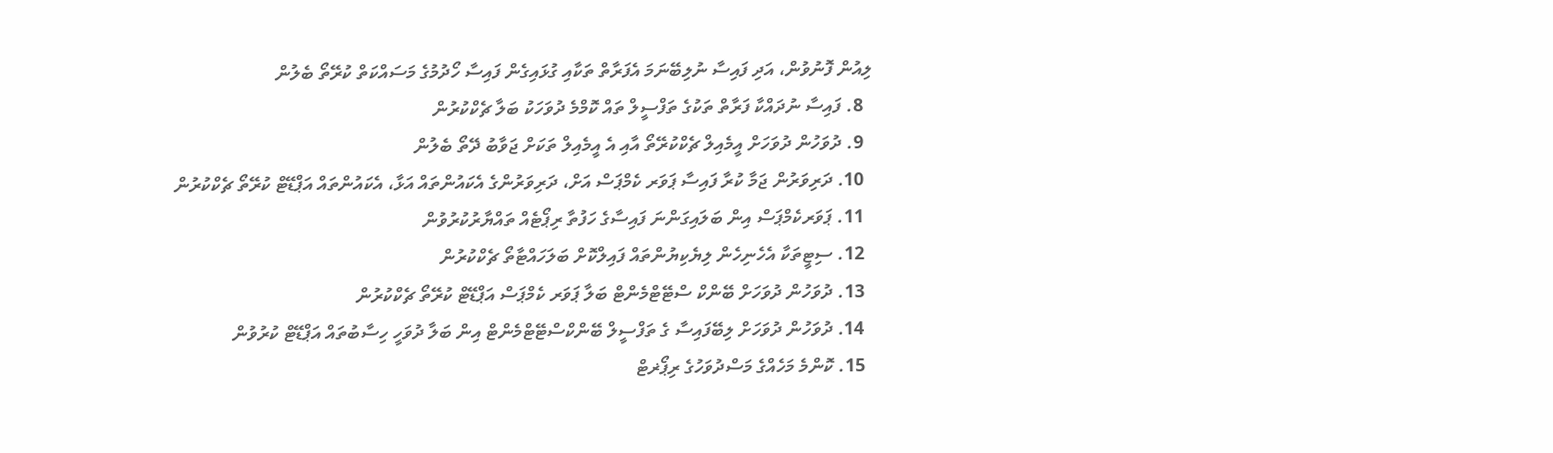ލިއުން ފޮނުވުން، އަދި ފައިސާ ނުލިބޭނަމަ އެފަރާތް ތަކާއި ގުޅައިގެން ފައިސާ ހޯދުމުގެ މަސައްކަތް ކުރޭތޯ ބެލުން
  8. ފައިސާ ނުދައްކާ ފަރާތް ތަކުގެ ތަފްސީލް ތައް ކޮމްމެ ދުވަހަކު ބަލާ ޗެކްކުރުން
  9. ދުވަހުން ދުވަހަށް އީމެއިލް ޗެކްކުރޭތޯ އާއި އެ އީމެއިލް ތަކަށް ޖަވާބު ދޭތޯ ބެލުން
  10. ދަރިވަރުން ޖަމާ ކުރާ ފައިސާ ޕަވަރ ކެމްޕަސް އަށް، ދަރިވަރުންގެ އެކައުންތައް އަޅާ، އެކައުންތައް އަޕްޑޭޓް ކުރޭތޯ ޗެކްކުރުން
  11. ޕަވަރކެމްޕަސް އިން ބަލައިގަންނަ ފައިސާގެ ހަފުތާ ރިޕޯޓެއް ތައްޔާރުކުރުވުން
  12. ސިޓީތަކާ އެހެނިހެން ލިޔެކިޔުންތައް ފައިލްކޮށް ބަލަހައްޓާތޯ ޗެކްކުރުން
  13. ދުވަހުން ދުވަހަށް ބޭންކް ސްޓޭޓްމެންޓް ބަލާ ޕަވަރ ކެމްޕަސް އަޕްޑޭޓް ކުރޭތޯ ޗެކްކުރުން
  14. ދުވަހުން ދުވަހަށް ލިބޭފައިސާ ގެ ތަފްސީލް ބޭންކްސްޓޭޓްމެންޓް އިން ބަލާ ދުވަހީ ހިސާބުތައް އަޕްޑޭޓް ކުރުވުން
  15. ކޮންމެ މަހެއްގެ މަސްދުވަހުގެ ރިޕޯޜޓް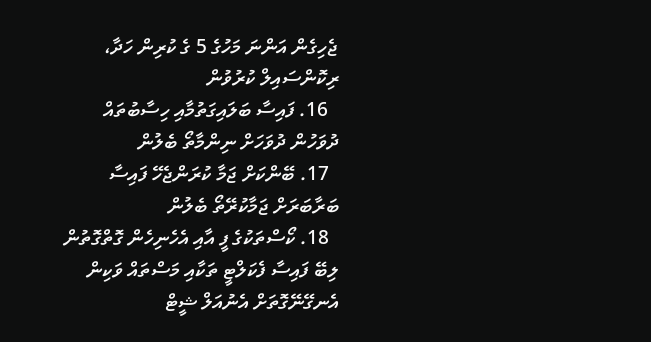ޖެހިގެން އަންނަ މަހުގެ 5 ގެ ކުރިން ހަދާ، ރިކޮންސައިލް ކުރުވުން
  16. ފައިސާ ބަލައިގަތުމާއި ހިސާބުތައް ދުވަހުން ދުވަހަށް ނިންމާތޯ ބެލުން
  17. ބޭންކަށް ޖަމާ ކުރަންޖެހޭ ފައިސާ ބަރާބަރަށް ޖަމާކުރޭތޯ ބެލުން
  18. ކޯސްތަކުގެ ފީ އާއި އެހެނިހެން ގޮތްގޮތުން ލިބޭ ފައިސާ ފެކަލްޓީ ތަކާއި މަސްތައް ވަކިން އެނގޭނޭގޮތަށް އެނުއަލް ޝީޓް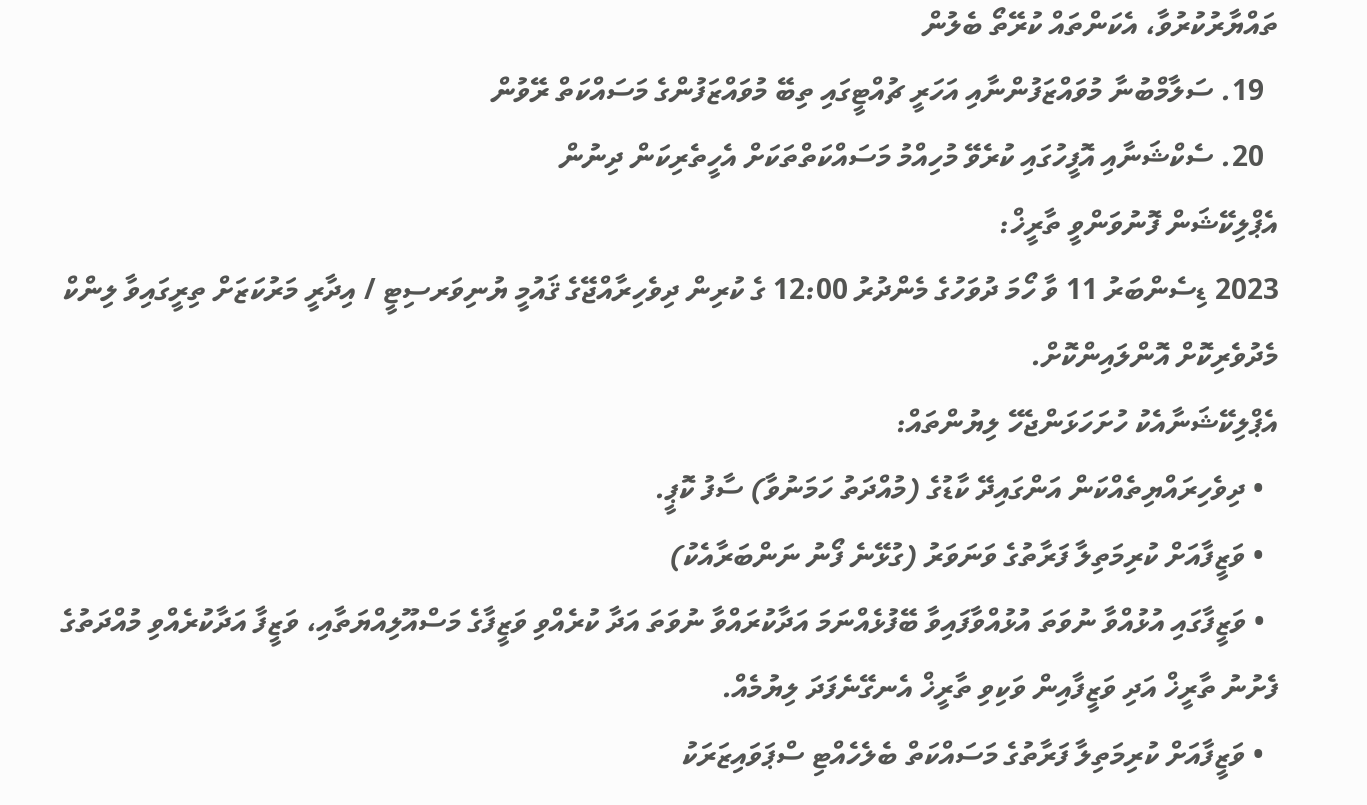ތައްޔާރުކުރުވާ، އެކަންތައް ކުރޭތޯ ބެލުން
  19. ސަލާމްބުނާ މުވައްޒަފުންނާއި އަހަރީ ޗުއްޓީގައި ތިބޭ މުވައްޒަފުންގެ މަސައްކަތް ރޭވުން
  20. ސެކްޝަނާއި އޮފީހުގައި ކުރެވޭ މުހިއްމު މަސައްކަތްތަކަށް އެހީތެރިކަން ދިނުން
އެޕްލިކޭޝަން ފޮނުވަންވީ ތާރީޚް:
2023 ޑިސެންބަރު 11 ވާ ހޯމަ ދުވަހުގެ މެންދުރު 12:00 ގެ ކުރިން ދިވެހިރާއްޖޭގެ ޤައުމީ ޔުނިވަރސިޓީ / އިދާރީ މަރުކަޒަށް ތިރީގައިވާ ލިންކް މެދުވެރިކޮށް އޮންލައިންކޮށް.
އެޕްލިކޭޝަނާއެކު ހުށަހަޅަންޖެހޭ ލިޔުންތައް:
  • ދިވެހިރައްޔިތެއްކަން އަންގައިދޭ ކާޑުގެ (މުއްދަތު ހަމަނުވާ) ސާފު ކޮޕީ.
  • ވަޒީފާއަށް ކުރިމަތިލާ ފަރާތުގެ ވަނަވަރު (ގުޅޭނެ ފޯނު ނަންބަރާއެކު)
  • ވަޒީފާގައި އުޅުއްވާ ނުވަތަ އުޅުއްވާފައިވާ ބޭފުޅެއްނަމަ އަދާކުރައްވާ ނުވަތަ އަދާ ކުރެއްވި ވަޒީފާގެ މަސްއޫލިއްޔަތާއި، ވަޒީފާ އަދާކުރެއްވި މުއްދަތުގެ ފެށުނު ތާރީޚް އަދި ވަޒީފާއިން ވަކިވި ތާރީޚް އެނގޭނެފަދަ ލިޔުމެއް.
  • ވަޒީފާއަށް ކުރިމަތިލާ ފަރާތުގެ މަސައްކަތް ބެލެހެއްޓި ސްޕަވައިޒަރަކު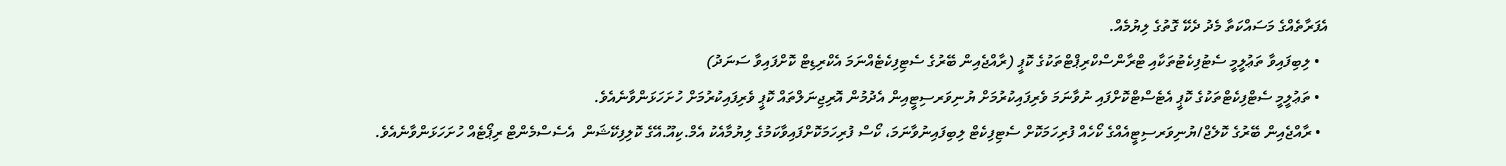އެފަރާތެއްގެ މަސައްކަތާ މެދު ދެކޭ ގޮތުގެ ލިޔުމެއް.
  • ލިބިފައިވާ ތަޢުލީމީ ސެޓުފިކެޓުތަކާއި ޓްރާންސްކްރިޕްޓްތަކުގެ ކޮޕީ (ރާއްޖެއިން ބޭރުގެ ސެޓިފިކެޓެއްނަމަ އެކްރިޑިޓް ކޮށްފައިވާ ސަނަދު)
  • ތަޢުލީމީ ސެޓްފިކެޓްތަކުގެ ކޮޕީ އެޓެސްޓްކޮށްފައި ނުވާނަމަ ވެރިފައިކުރުމަށް ޔުނިވަރސިޓީއިން އެދުމުން އޮރިޖިނަލްތައް ކޮޕީ ވެރިފައިކުރުމަށް ހުށަހަޅަންވާނެއެވެ.
  • ރާއްޖެއިން ބޭރުގެ ކޮލެޖް/ޔުނިވަރސިޓީއެއްގެ ކޯހެއް ފުރިހަމަކޮށް ސެޓިފިކެޓް ލިބިފައިނުވާނަމަ، ކޯސް ފުރިހަމަކޮށްފައިވާކަމުގެ ލިޔުމާއެކު އެމް.ކިއޫ.އޭގެ ކޮލިފިކޭޝަން  އެސެސްމެންޓް ރިޕޯޓެއް ހުށަހަޅަންވާނެއެވެ.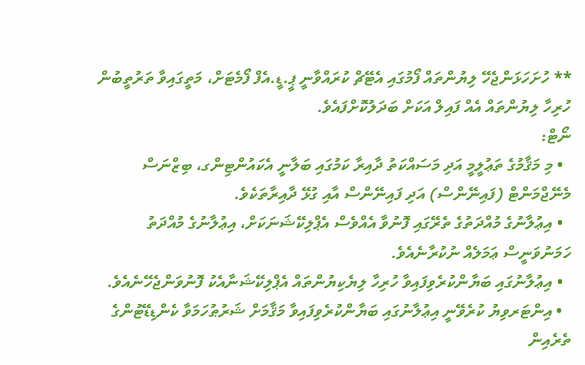** ހުށަހަޅަންޖެހޭ ލިޔުންތައް ފޯމުގައި އެޓޭޗް ކުރައްވާނީ ޕީ.ޑީ.އެފް ފޯމެޓަށް، މަތީގައިވާ ތަރުތީބުން ހުރިހާ ލިޔުންތައް އެއް ފައިލް އަކަށް ބަދަލުކޮށްފައެވެ.
ނޯޓް:
  • މި މަޤާމުގެ ތަޢުލީމީ އަދި މަސައްކަތު ދާއިރާ ކަމުގައި ބަލާނީ އެކައުންޓިންގ، ބިޒްނަސް މެނޭޖްމަންޓް (ފައިނޭންސް) އަދި ފައިނޭންސް އާއި ގުޅޭ ދާއިރާތަކެވެ.
  • އިޢުލާނުގެ މުއްދަތުގެ ތެރޭގައި ފޮނުވާ އެއްވެސް އެޕްލިކޭޝަނަކަށް، އިޢުލާނުގެ މުއްދަތު ހަމަނުވަނީސް ޢަމަލެއް ނުކުރާނެއެވެ.
  • އިޢުލާނުގައި ބަޔާންކުރެވިފައިވާ ހުރިހާ ލިޔެކިޔުންތައް އެޕްލިކޭޝަނާއެކު ފޮނުވަންޖެހޭނެއެވެ.
  • އިންޓަރވިޔު ކުރެވޭނީ އިޢުލާނުގައި ބަޔާންކުރެވިފައިވާ މަޤާމަށް ޝަރުޠުހަމަވާ ކެންޑިޑޭޓުންގެ ތެރެއިން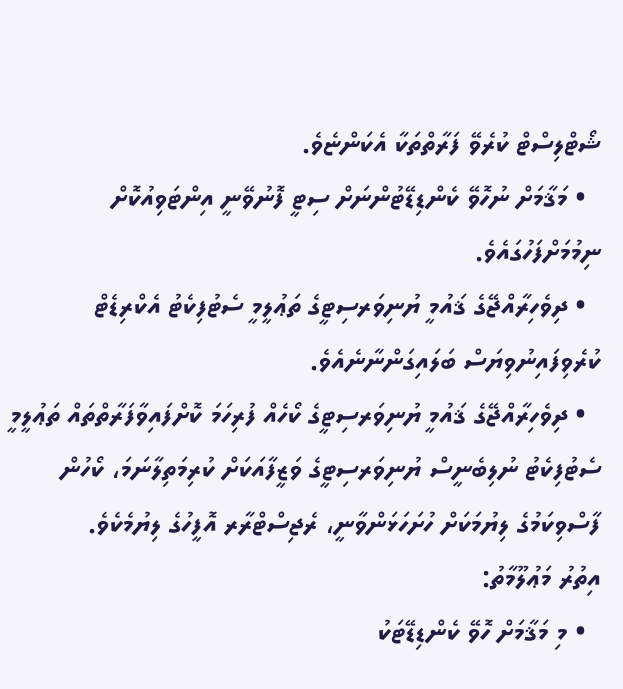ޝޯޓްލިސްޓް ކުރެވޭ ފަރާތްތަކާ އެކަންޏެވެ.
  • މަޤާމަށް ނުހޮވޭ ކެންޑިޑޭޓުންނަށް ސިޓީ ފޮނުވޭނީ އިންޓަވިއުކޮށް ނިމުމަށްފަހުގައެވެ.
  • ދިވެހިރާއްޖޭގެ ޤައުމީ ޔުނިވަރސިޓީގެ ތަޢުލީމީ ސެޓުފިކެޓު އެކްރިޑެޓް ކުރެވިފައިނުވިޔަސް ބަލައިގަންނާނެއެވެ.
  • ދިވެހިރާއްޖޭގެ ޤައުމީ ޔުނިވަރސިޓީގެ ކޯހެއް ފުރިހަމަ ކޮށްފައިވާފަރާތްތައް ތަޢުލީމީ ސެޓުފިކެޓު ނުލިބެނީސް ޔުނިވަރސިޓީގެ ވަޒީފާއަކަށް ކުރިމަތިލާނަމަ، ކޯހުން ފާސްވިކަމުގެ ލިޔުމަކަށް ހުށަހަޅަންވާނީ، ރެޖިސްޓްރާރ އޮފީހުގެ ލިޔުމެކެވެ.
އިތުރު މަޢުލޫމާތު:
  • މި މަޤާމަށް ހޮވޭ ކެންޑިޑޭޓަކު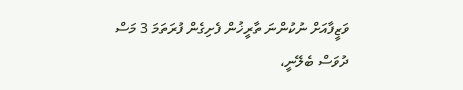ވަޒީފާއަށް ނުކުންނަ ތާރީޚުން ފެށިގެން ފުރަތަމަ 3 މަސް ދުވަސް ބެލޭނީ،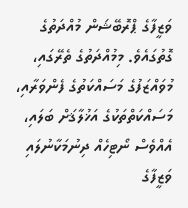ވަޒީފާގެ ޕްރޮބޭޝަން މުއްދަތުގެ ގޮތުގައެވެ. މިމުއްދަތުގެ ތެރޭގައި، މުވައްޒަފުގެ މަސައްކަތުގެ ފެންވަރާއި، މަސައްކަތްތަކުގެ އަޚުލާޤަށް ބަލައި، އެއްވެސް ނޯޓިހެއް ދިނުމަކާނުލައި ވަޒީފާގެ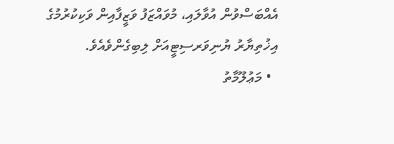އެއްބަސްވުން އުވާލައި، މުވައްޒަފު ވަޒީފާއިން ވަކިކުރުމުގެ އިޚުތިޔާރު ޔުނިވަރސިޓީއަށް ލިބިގެންވެއެވެ.
  • މަޢުލޫމާތު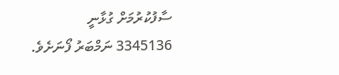ސާފުކުރުމަށް ގުޅާނީ 3345136 ނަމްބަރު ފޯނަށެވެ.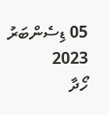05 ޑިސެންބަރު 2023
ހޯދާ